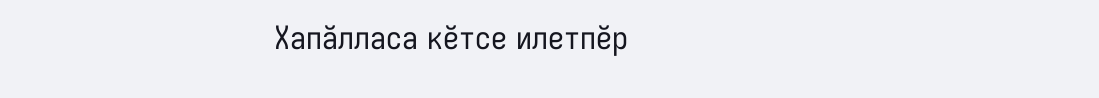Хапăлласа кĕтсе илетпĕр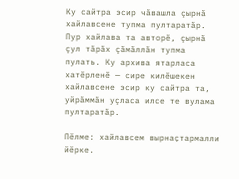Ку сайтра эсир чăвашла çырнă хайлавсене тупма пултаратăр. Пур хайлава та авторĕ, çырнă çул тăрăх çăмăллăн тупма пулать. Ку архива ятарласа хатĕрленĕ — сире килĕшекен хайлавсене эсир ку сайтра та, уйрăммăн уçласа илсе те вулама пултаратăр.

Пӗлме: хайлавсем вырнаҫтармалли йӗрке.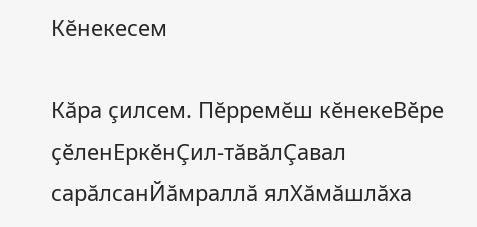Кĕнекесем

Кăра çилсем. Пĕрремĕш кĕнекеВӗре ҫӗленЕркӗнÇил-тăвăлÇавал сарăлсанЙăмраллă ялХăмăшлăха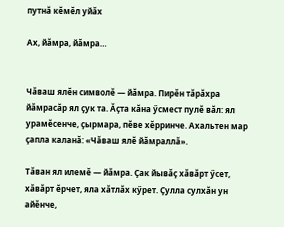путнă кĕмĕл уйăх

Ах, йăмра, йăмра…


Чăваш ялĕн символĕ — йăмра. Пирĕн тăрăхра йăмрасăр ял çук та. Ăçта кăна ӳсмест пулĕ вăл: ял урамĕсенче, çырмара, пĕве хĕрринче. Ахальтен мар çапла каланă: «Чăваш ялĕ йăмраллă».

Тăван ял илемĕ — йăмра. Çак йывăç хăвăрт ӳсет, хăвăрт ĕрчет, яла хăтлăх кӳрет. Çулла сулхăн ун айĕнче,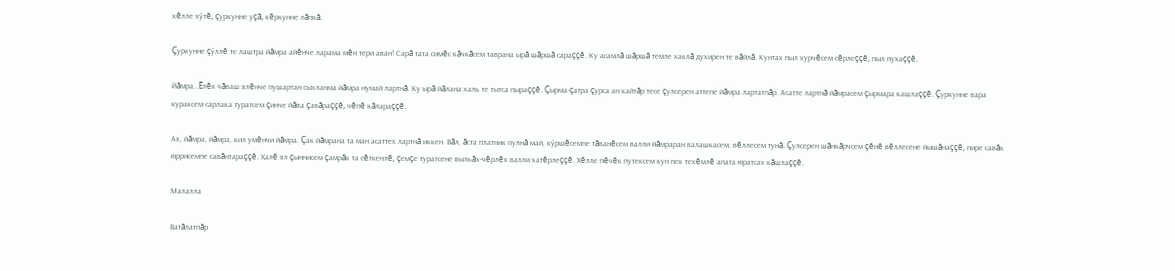хĕлле хӳтĕ, çуркунне уçă, кĕркунне лăпкă.

Çуркунне çӳллĕ те лаштра йăмра айĕнче ларама мĕн тери аван! Сарă тата симĕс кăчкăсем таврана ырă шăршă сараççĕ. Ку асамлă шăршă темле хаклă духирен те вăйлă. Кунтах пыл хурчĕсем сĕрлеççĕ, пыл пухаççĕ.

Йăмра…Ĕлĕк чăваш ялĕнче пушартан сыхланма йăмра нумай лартнă. Ку ырă йăлана халь те тытса пыраççĕ. Çырма-çатра çурса ан кайтăр тесе çулсерен аттепе йăмра лартатпăр. Асатте лартнă йăмрасем çырмара кашлаççĕ. Çуркунне вара кураксем сарлака туратсем çинче йăва çавăраççĕ, чĕпĕ кăлараççĕ.

Ах, йăмра, йăмра, кил умĕнчи йăмра. Çак йăмрана та ман асаттех лартнă иккен. Вăл, ăста платник пулнă май, кӳршĕсемпе тăванĕсем валли йăмраран валашкасем, вĕллесем тунă. Çулсерен шăнкăрчсем çĕнĕ вĕллесене йышăнаççĕ, пире савăк юррисемпе савăнтараççĕ. Халĕ ял çыннисем çамрăк та сĕткенлĕ, çемçе туратсене выльăх-чĕрлĕх валли хатĕрлеççĕ. Хĕлле пĕчĕк путексем кун пек техĕмлĕ апата юратсах кăшлаççĕ.

Малалла

Ватăлатпăр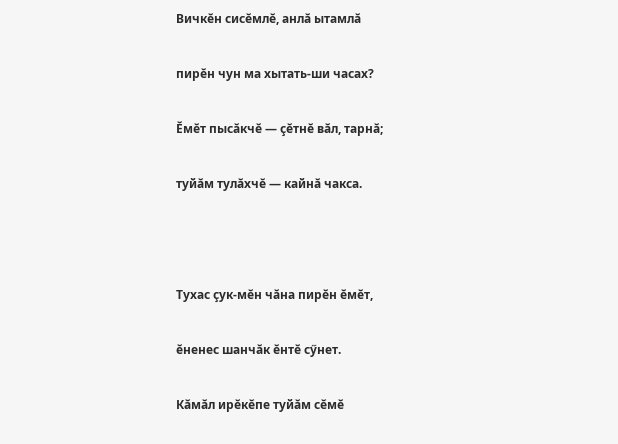Вичкĕн сисĕмлĕ, анлă ытамлă

пирĕн чун ма хытать-ши часах?

Ĕмĕт пысăкчĕ — çĕтнĕ вăл, тарнă;

туйăм тулăхчĕ — кайнă чакса.



Тухас çук-мĕн чăна пирĕн ĕмĕт,

ĕненес шанчăк ĕнтĕ сӳнет.

Кăмăл ирĕкĕпе туйăм сĕмĕ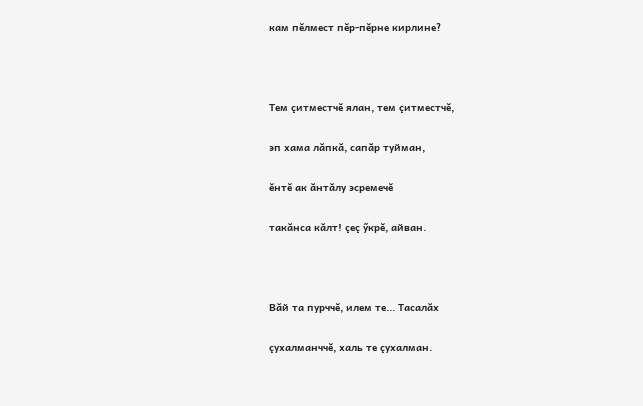кам пĕлмест пĕр-пĕрне кирлине?



Тем çитместчĕ ялан, тем çитместчĕ,

эп хама лăпкă, сапăр туйман,

ĕнтĕ ак ăнтăлу эсремечĕ

такăнса кăлт! çеç ӳкрĕ, айван.



Вăй та пурччĕ, илем те... Тасалăх

çухалманччĕ, халь те çухалман.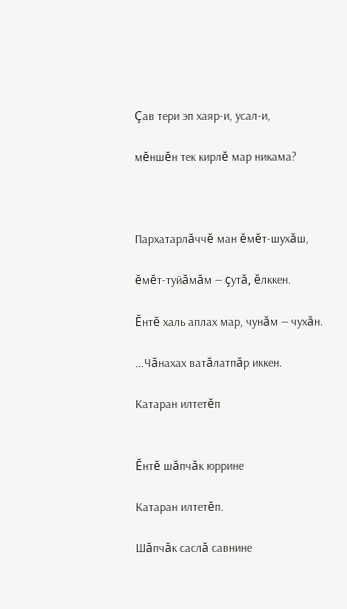Çав тери эп хаяр-и, усал-и,

мĕншĕн тек кирлĕ мар никама?



Пархатарлăччĕ ман ĕмĕт-шухăш,

ĕмĕт-туйăмăм — çутă, ĕлккен.

Ĕнтĕ халь аплах мар, чунăм — чухăн.

...Чăнахах ватăлатпăр иккен.

Катаран илтетĕп


Ĕнтĕ шăпчăк юррине

Катаран илтетĕп.

Шăпчăк саслă савнине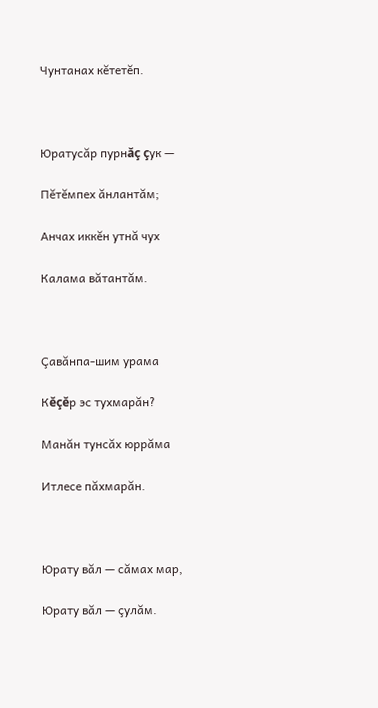Чунтанах кĕтетĕп.



Юратусăр пурнăç çук —

Пĕтĕмпех ăнлантăм;

Анчах иккĕн утнă чух

Калама вăтантăм.



Çавăнпа-шим урама

Кĕçĕр эс тухмарăн?

Манăн тунсăх юррăма

Итлесе пăхмарăн.



Юрату вăл — сăмах мар,

Юрату вăл — çулăм.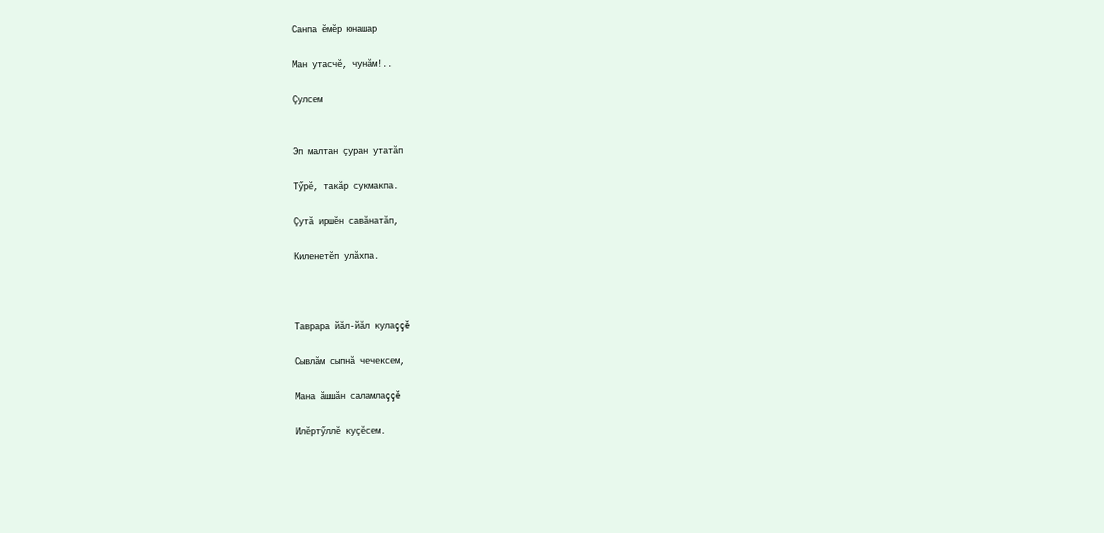Санпа ĕмĕр юнашар

Ман утасчĕ, чунăм!..

Çулсем


Эп малтан çуран утатăп

Тӳрĕ, такăр сукмакпа.

Çутă иршĕн савăнатăп,

Киленетĕп улăхпа.



Таврара йăл-йăл кулаççĕ

Сывлăм сыпнă чечексем,

Мана ăшшăн саламлаççĕ

Илĕртӳллĕ куçĕсем.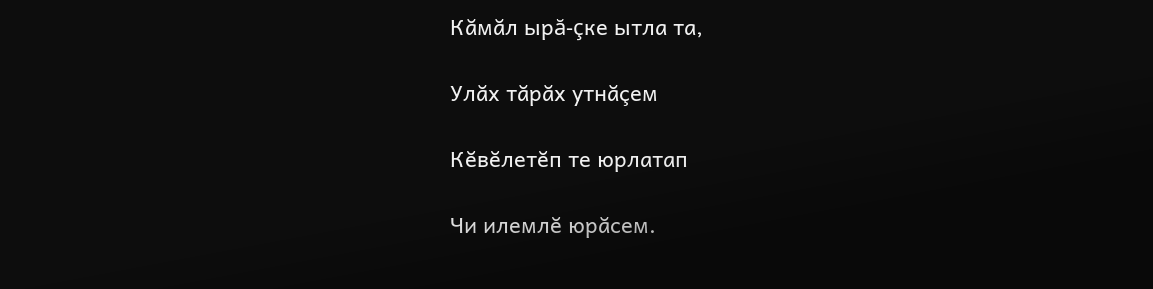Кăмăл ырă-çке ытла та,

Улăх тăрăх утнăçем

Кĕвĕлетĕп те юрлатап

Чи илемлĕ юрăсем.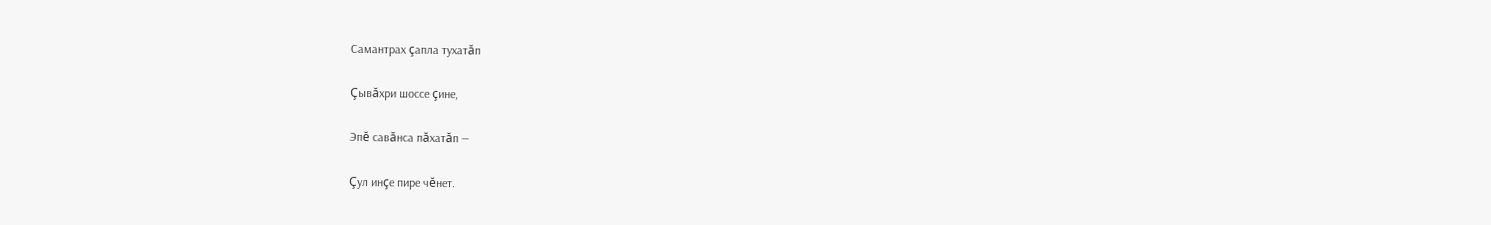Самантрах çапла тухатăп

Çывăхри шоссе çине,

Эпĕ савăнса пăхатăп —

Çул инçе пире чĕнет.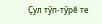Çул тӳп-тӳрĕ те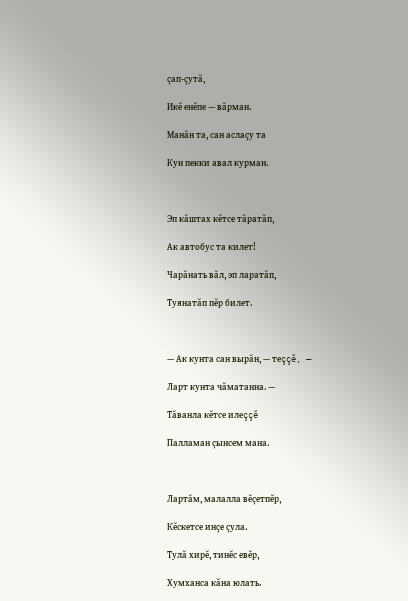çап-çутă,

Икĕ енĕпе — вăрман.

Манăн та, сан аслаçу та

Кун пекки авал курман.



Эп кăштах кĕтсе тăратăп,

Ак автобус та килет!

Чарăнать вăл, эп ларатăп,

Туянатăп пĕр билет.



— Ак кунта сан вырăн, — теççĕ, —

Ларт кунта чăматанна. —

Тăванла кĕтсе илеççĕ

Палламан çынсем мана.



Лартăм, малалла вĕçетпĕр,

Кĕскетсе инçе çула.

Тулă хирĕ, тинĕс евĕр,

Хумханса кăна юлать.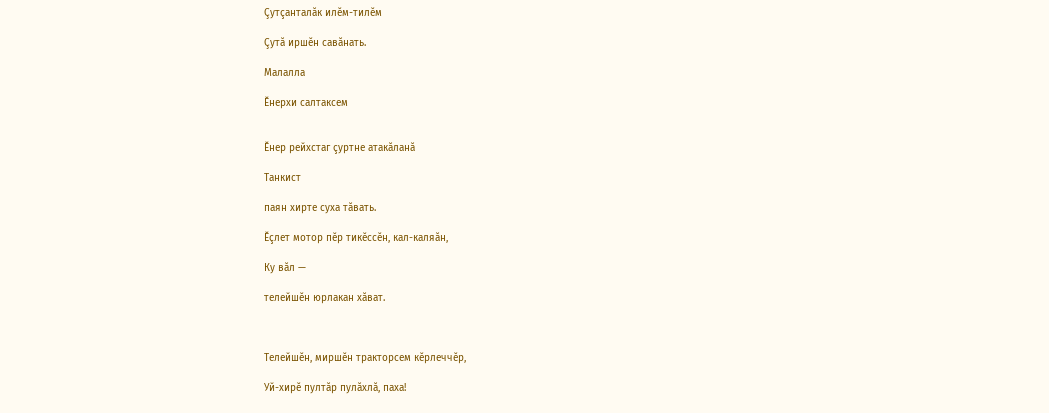Çутçанталăк илĕм-тилĕм

Çутă иршĕн савăнать.

Малалла

Ĕнерхи салтаксем


Ĕнер рейхстаг çуртне атакăланă

Танкист

паян хирте суха тăвать.

Ĕçлет мотор пĕр тикĕссĕн, кал-каляăн,

Ку вăл —

телейшĕн юрлакан хăват.



Телейшĕн, миршĕн тракторсем кĕрлеччĕр,

Уй-хирĕ пултăр пулăхлă, паха!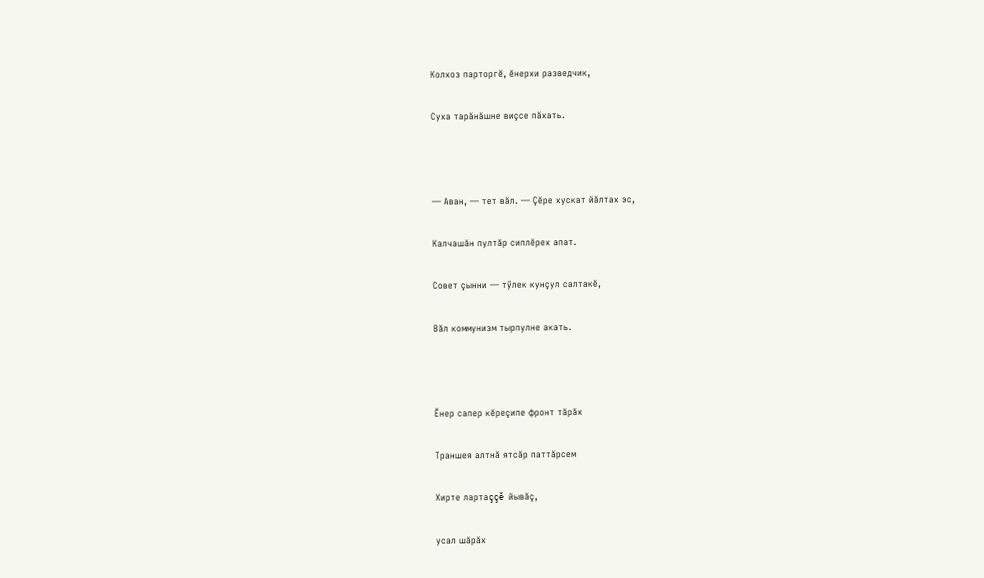Колхоз парторгĕ, ĕнерхи разведчик,

Суха тарăнăшне виçсе пăхать.



— Аван, — тет вăл. — Çĕре хускат йăлтах эс,

Калчашăн пултăр сиплĕрех апат.

Совет çынни — тӳлек кунçул салтакĕ,

Вăл коммунизм тырпулне акать.



Ĕнер сапер кĕреçипе фронт тăрăх

Траншея алтнă ятсăр паттăрсем

Хирте лартаççĕ йывăç,

усал шăрăх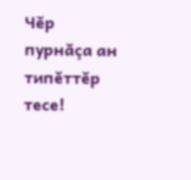Чĕр пурнăçа ан типĕттĕр тесе!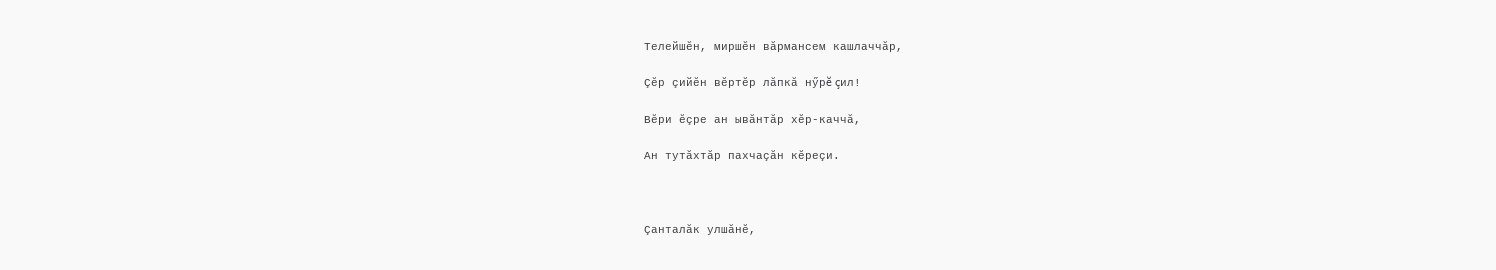Телейшĕн, миршĕн вăрмансем кашлаччăр,

Çĕр çийĕн вĕртĕр лăпкă нӳрĕ çил!

Вĕри ĕçре ан ывăнтăр хĕр-каччă,

Ан тутăхтăр пахчаçăн кĕреçи.



Çанталăк улшăнĕ,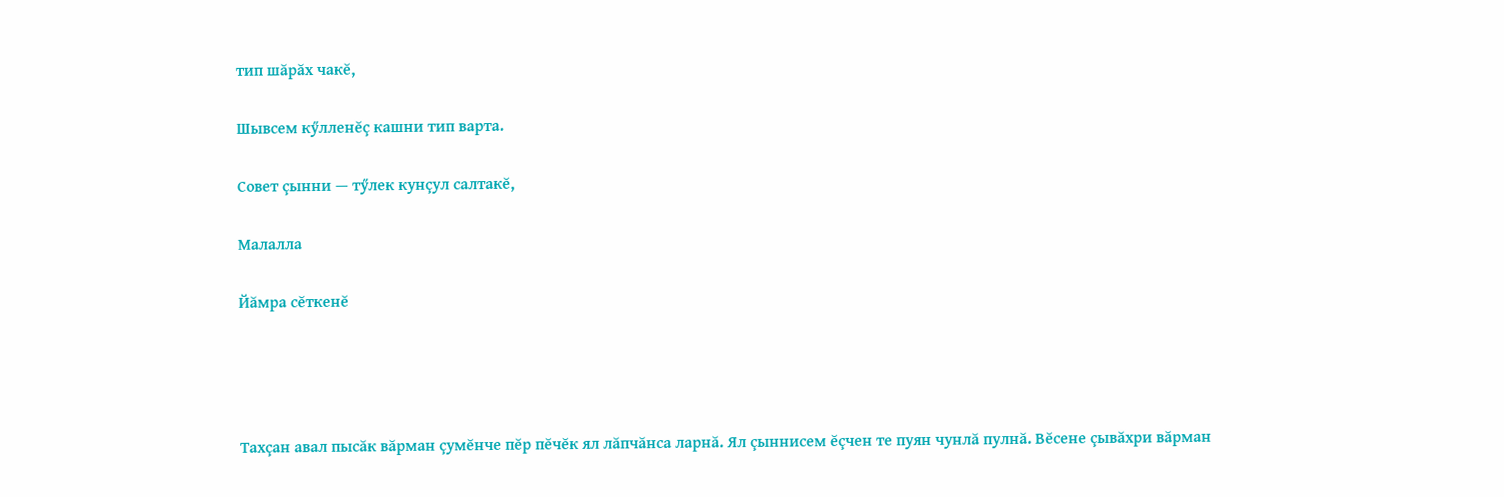тип шăрăх чакĕ,

Шывсем кӳлленĕç кашни тип варта.

Совет çынни — тӳлек кунçул салтакĕ,

Малалла

Йăмра сĕткенĕ




Тахçан авал пысăк вăрман çумĕнче пĕр пĕчĕк ял лăпчăнса ларнă. Ял çыннисем ĕçчен те пуян чунлă пулнă. Вĕсене çывăхри вăрман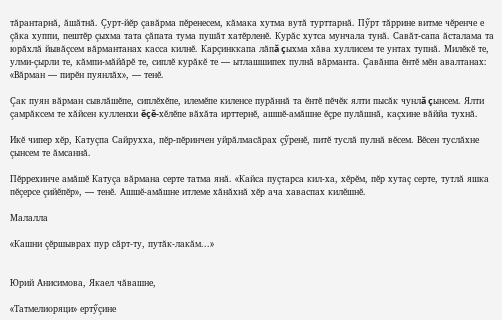тăрантарнă, ăшăтнă. Çурт-йĕр çавăрма пĕренесем, кăмака хутма вутă турттарнă. Пӳрт тăррине витме чĕренче е çăка хуппи, пештĕр çыхма тата çăпата тума пушăт хатĕрленĕ. Курăс хутса мунчала тунă. Савăт-сапа ăсталама та юрăхлă йывăçсем вăрмантанах касса килнĕ. Карçинккапа лăпă çыхма хăва хуллисем те унтах тупнă. Милĕкĕ те, улми-çырли те, кăмпи-мăйăрĕ те, сиплĕ курăкĕ те — ытлашшипех пулнă вăрманта. Çавăнпа ĕнтĕ мĕн авалтанах: «Вăрман — пирĕн пуянлăх», — тенĕ.

Çак пуян вăрман сывлăшĕпе, сиплĕхĕпе, илемĕпе киленсе пурăннă та ĕнтĕ пĕчĕк ялти пысăк чунлă çынсем. Ялти çамрăксем те хăйсен кулленхи ĕçĕ-хĕлĕпе вăхăта ирттернĕ, ашшĕ-амăшне ĕçре пулăшнă, каçхине вăййа тухнă.

Икĕ чипер хĕр, Катуçпа Сайрухха, пĕр-пĕринчен уйрăлмасăрах çӳренĕ, питĕ туслă пулнă вĕсем. Вĕсен туслăхне çынсем те ăмсаннă.

Пĕррехинче амăшĕ Катуçа вăрмана серте татма янă. «Кайса пуçтарса кил-ха, хĕрĕм, пĕр хутаç серте, тутлă яшка пĕçерсе çийĕпĕр», — тенĕ. Ашшĕ-амăшне итлеме хăнăхнă хĕр ача хаваспах килĕшнĕ.

Малалла

«Кашни çĕршыврах пур сăрт-ту, путăк-лакăм...»


Юрий Анисимова, Якаел чăвашне,

«Татмелиоряци» ертӳçине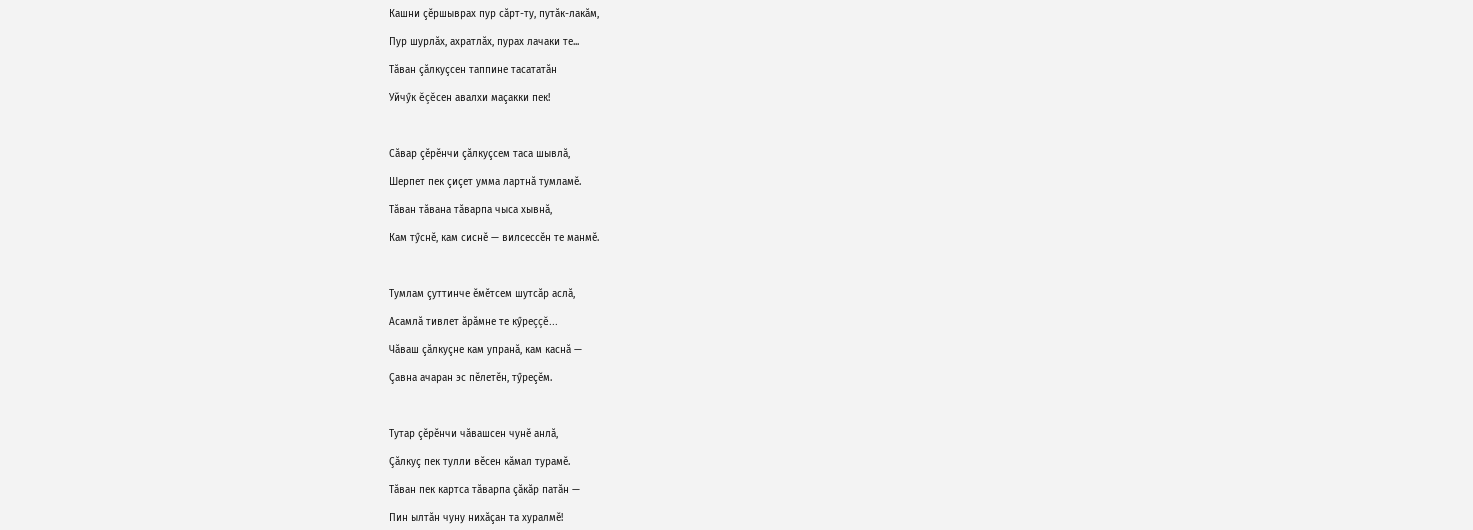Кашни çĕршыврах пур сăрт-ту, путăк-лакăм,

Пур шурлăх, ахратлăх, пурах лачаки те...

Тăван çăлкуçсен таппине тасататăн

Уйчӳк ĕçĕсен авалхи маçакки пек!



Сăвар çĕрĕнчи çăлкуçсем таса шывлă,

Шерпет пек çиçет умма лартнă тумламĕ.

Тăван тăвана тăварпа чыса хывнă,

Кам тӳснĕ, кам сиснĕ — вилсессĕн те манмĕ.



Тумлам çуттинче ĕмĕтсем шутсăр аслă,

Асамлă тивлет ăрăмне те кӳреççĕ...

Чăваш çăлкуçне кам упранă, кам каснă —

Çавна ачаран эс пĕлетĕн, тӳреçĕм.



Тутар çĕрĕнчи чăвашсен чунĕ анлă,

Çăлкуç пек тулли вĕсен кăмал турамĕ.

Тăван пек картса тăварпа çăкăр патăн —

Пин ылтăн чуну нихăçан та хуралмĕ!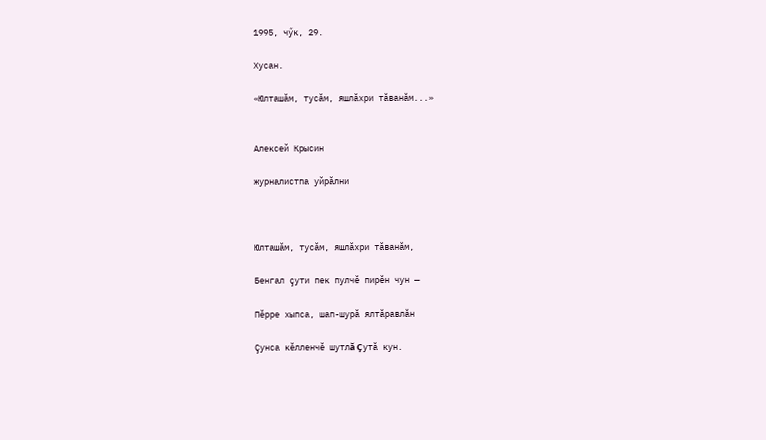1995, чӳк, 29.

Хусан.

«Юлташăм, тусăм, яшлăхри тăванăм...»


Алексей Крысин

журналистпа уйрăлни



Юлташăм, тусăм, яшлăхри тăванăм,

Бенгал çути пек пулчĕ пирĕн чун —

Пĕрре хыпса, шап-шурă ялтăравлăн

Çунса кĕлленчĕ шутлă Çутă кун.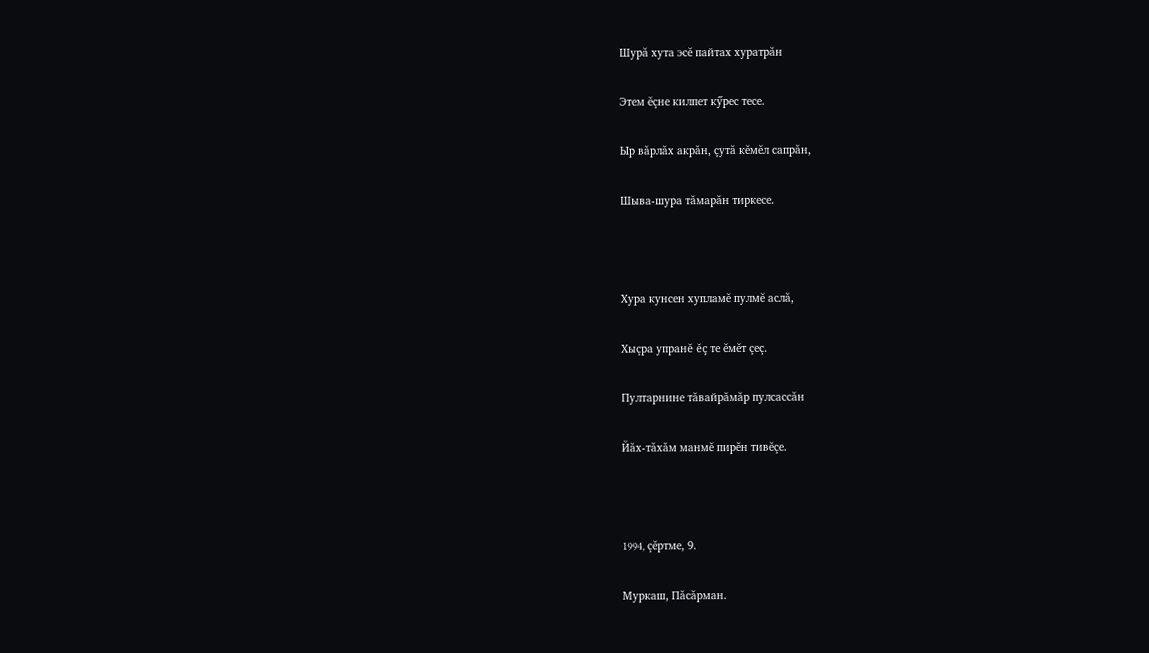Шурă хута эсĕ пайтах хуратрăн

Этем ĕçне килпет кӳрес тесе.

Ыр вăрлăх акрăн, çутă кĕмĕл сапрăн,

Шыва-шура тăмарăн тиркесе.



Хура кунсен хупламĕ пулмĕ аслă,

Хыçра упранĕ ĕç те ĕмĕт çеç.

Пултарнине тăвайрăмăр пулсассăн

Йăх-тăхăм манмĕ пирĕн тивĕçе.



1994, çĕртме, 9.

Муркаш, Пăсăрман.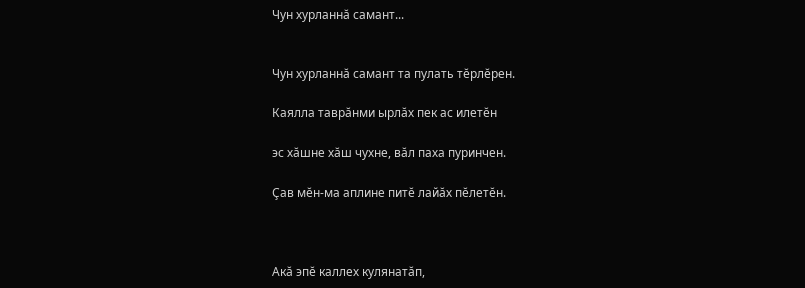Чун хурланнă самант...


Чун хурланнă самант та пулать тĕрлĕрен.

Каялла таврăнми ырлăх пек ас илетĕн

эс хăшне хăш чухне, вăл паха пуринчен.

Çав мĕн-ма аплине питĕ лайăх пĕлетĕн.



Акă эпĕ каллех кулянатăп,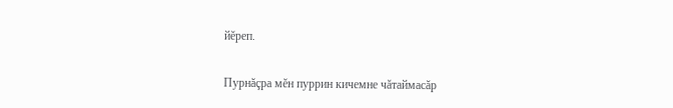йĕреп.

Пурнăçра мĕн пуррин кичемне чăтаймасăр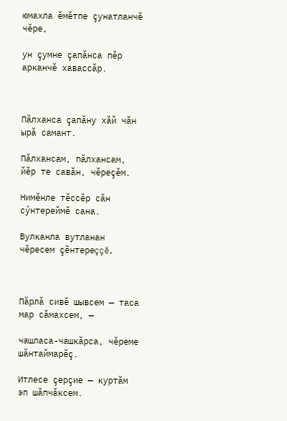юмахла ĕмĕтпе çунатланчĕ чĕре,

ун çумне çапăнса пĕр арканчĕ хавассăр.



Пăлханса çапăну хăй чăн ырă самант.

Пăлхансам, пăлхансам, йĕр те савăн, чĕреçĕм.

Нимĕнле тĕссĕр сăн сӳнтереймĕ сана.

Вулканла вутланан чĕресем çĕнтереççĕ.



Пăрлă сивĕ шывсем — таса мар сăмахсем, —

чашласа-чашкăрса, чĕреме шăнтаймарĕç.

Итлесе çерçие — куртăм эп шăпчăксем.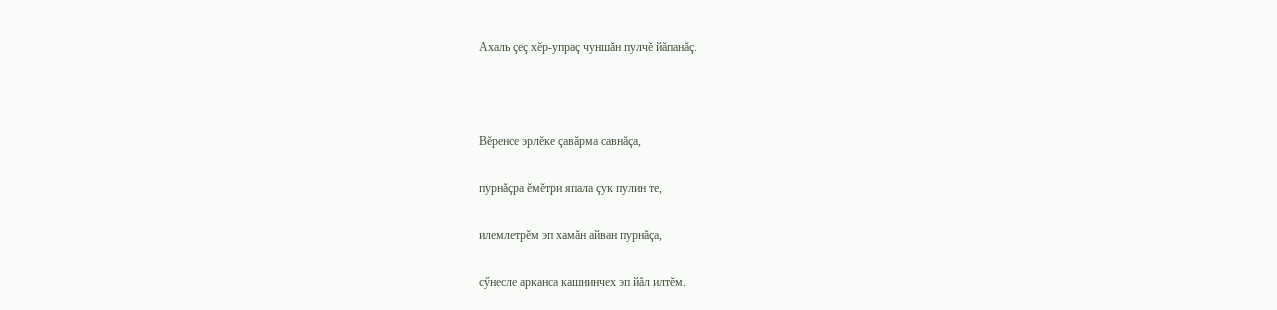Ахаль çеç хĕр-упраç чуншăн пулчĕ йăпанăç.



Вĕренсе эрлĕке çавăрма савнăçа,

пурнăçра ĕмĕтри япала çук пулин те,

илемлетрĕм эп хамăн айван пурнăçа,

сӳнесле арканса кашнинчех эп йăл илтĕм.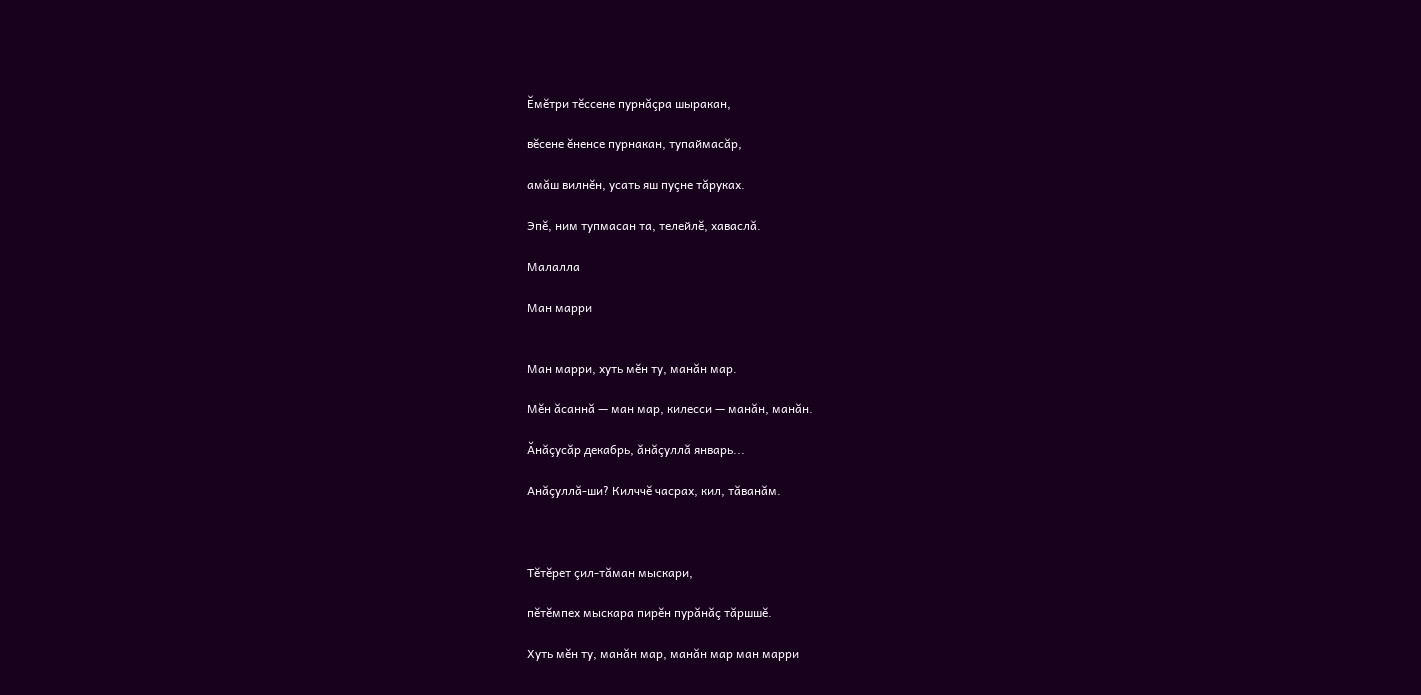Ĕмĕтри тĕссене пурнăçра шыракан,

вĕсене ĕненсе пурнакан, тупаймасăр,

амăш вилнĕн, усать яш пуçне тăруках.

Эпĕ, ним тупмасан та, телейлĕ, хаваслă.

Малалла

Ман марри


Ман марри, хуть мĕн ту, манăн мар.

Мĕн ăсаннă — ман мар, килесси — манăн, манăн.

Ăнăçусăр декабрь, ăнăçуллă январь...

Анăçуллă-ши? Килччĕ часрах, кил, тăванăм.



Тĕтĕрет çил-тăман мыскари,

пĕтĕмпех мыскара пирĕн пурăнăç тăршшĕ.

Хуть мĕн ту, манăн мар, манăн мар ман марри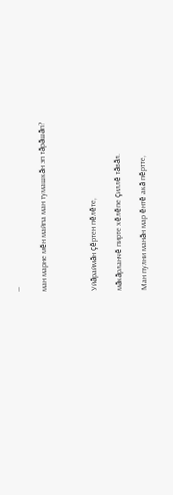—

ман марне мĕн майпа ман тумашкăн эп тăрăшăп?



Уйăраймăн çĕртен пĕлĕте,

мăкăрланчĕ пирте хĕлĕпе çиллĕ тăвăл.

Ман пулни манăн мар ĕнтĕ акă пĕртте,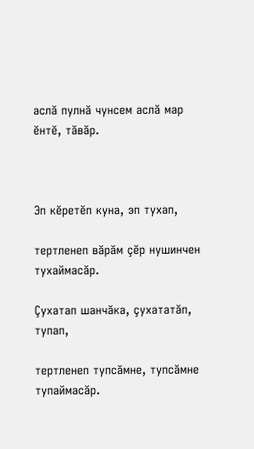аслă пулнă чунсем аслă мар ĕнтĕ, тăвăр.



Эп кĕретĕп куна, эп тухап,

тертленеп вăрăм çĕр нушинчен тухаймасăр.

Çухатап шанчăка, çухататăп, тупап,

тертленеп тупсăмне, тупсăмне тупаймасăр.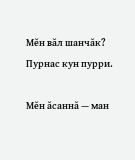Мĕн вăл шанчăк? Пурнас кун пурри.

Мĕн ăсаннă — ман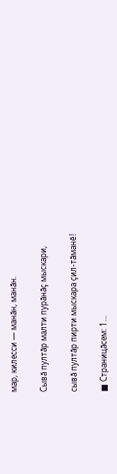мар, килесси — манăн, манăн.

Сывă пултăр малти пурăнăç мыскари,

сывă пултăр пирти мыскара çил-тăманĕ!

■ Страницăсем: 1...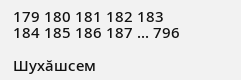179 180 181 182 183 184 185 186 187 ... 796

Шухăшсем